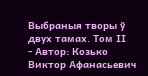Выбраныя творы ў двух тамах. Том ІІ
- Автор: Козько Виктор Афанасьевич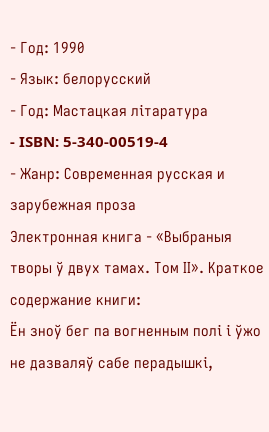- Год: 1990
- Язык: белорусский
- Год: Мастацкая літаратура
- ISBN: 5-340-00519-4
- Жанр: Современная русская и зарубежная проза
Электронная книга - «Выбраныя творы ў двух тамах. Том ІІ». Краткое содержание книги:
Ён зноў бег па вогненным полі і ўжо не дазваляў сабе перадышкі,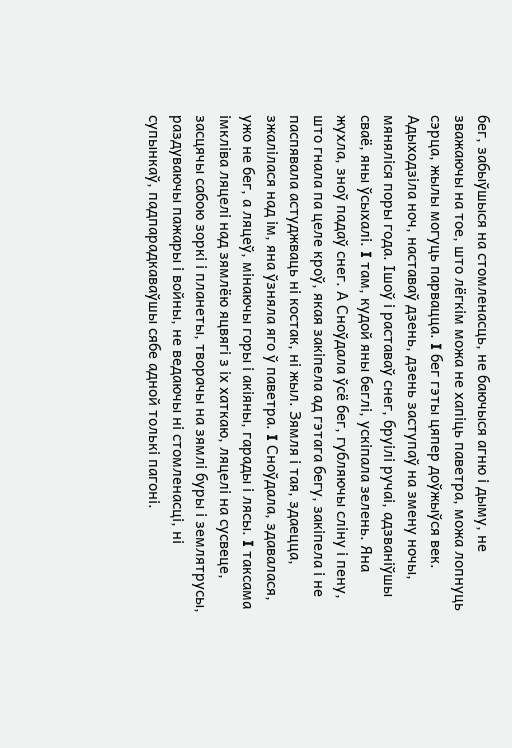бег, забыўшыся на стомленасць, не баючыся агню і дыму, не зважаючы на тое, што лёгкім можа не хапіць паветра, можа лопнуць сэрца, жылы могуць парвацца. I бег гэты цяпер доўжыўся век. Адыходзіла ноч, наставаў дзень, дзень заступаў на змену ночы, мяняліся поры года. Ішоў і раставаў снег, бруілі ручаі, адзваніўшы сваё, яны ўсыхалі. I там, кудой яны беглі, ускіпала зелень. Яна жухла, зноў падаў снег. А Сноўдала ўсё бег, губляючы сліну і пену, што гнала па целе кроў, якая закіпела ад гэтага бегу, закіпела і не паспявала астуджваць ні костак, ні жыл. Зямля і тая, здаецца, зжалілася над ім, яна ўзняла яго ў паветра. I Сноўдала, здавалася, ужо не бег, а ляцеў, мінаючы горы і акіяны, гарады і лясы. I таксама імкліва ляцелі над зямлёю яцвягі з іх хаткаю, ляцелі на сусвеце, засцячы сабою зоркі і планеты, творачы на зямлі буры і землятрусы, раздуваючы пажары і войны, не ведаючы ні стомленасці, ні супынкаў, падпарадкаваўшы сябе адной толькі пагоні.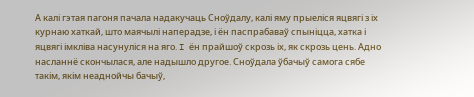А калі гэтая пагоня пачала надакучаць Сноўдалу, калі яму прыеліся яцвягі з іх курнаю хаткай, што маячылі наперадзе, і ён паспрабаваў спыніцца, хатка і яцвягі імкліва насунуліся на яго. I ён прайшоў скрозь іх, як скрозь цень. Адно насланнё скончылася, але надышло другое. Сноўдала ўбачыў самога сябе такім, якім неаднойчы бачыў,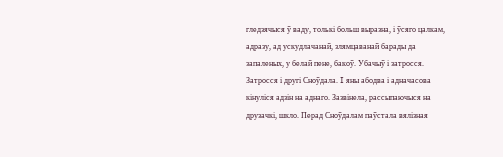гледзячыся ў ваду, толькі больш выразна, і ўсяго цалкам, адразу, ад ускудлачанай, злямцаванай барады да запаленых, у белай пене, бакоў. Убачыў і затросся. Затросся і другі Сноўдала. I яны абодва і адначасова кінуліся адзін на аднаго. Зазвінела, рассыпаючыся на друзачкі, шкло. Перад Сноўдалам паўстала вялізная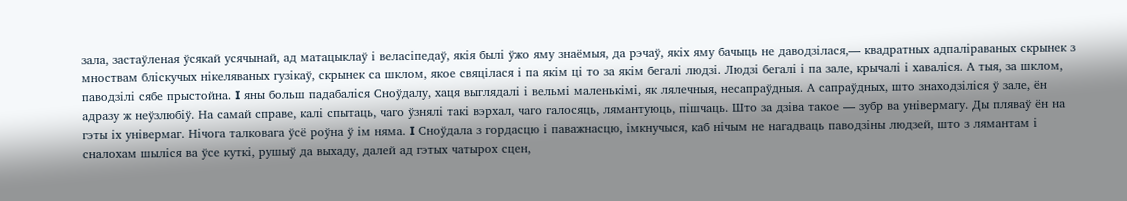зала, застаўленая ўсякай усячынай, ад матацыклаў і веласіпедаў, якія былі ўжо яму знаёмыя, да рэчаў, якіх яму бачыць не даводзілася,— квадратных адпаліраваных скрынек з мноствам бліскучых нікеляваных гузікаў, скрынек са шклом, якое свяцілася і па якім ці то за якім бегалі людзі. Людзі бегалі і па зале, крычалі і хаваліся. А тыя, за шклом, паводзілі сябе прыстойна. I яны больш падабаліся Сноўдалу, хаця выглядалі і вельмі маленькімі, як лялечныя, несапраўдныя. А сапраўдных, што знаходзіліся ў зале, ён адразу ж неўзлюбіў. На самай справе, калі спытаць, чаго ўзнялі такі вэрхал, чаго галосяць, лямантуюць, пішчаць. Што за дзіва такое — зубр ва універмагу. Ды пляваў ён на гэты іх універмаг. Нічога талковага ўсё роўна ў ім няма. I Сноўдала з гордасцю і паважнасцю, імкнучыся, каб нічым не нагадваць паводзіны людзей, што з лямантам і сналохам шыліся ва ўсе куткі, рушыў да выхаду, далей ад гэтых чатырох сцен,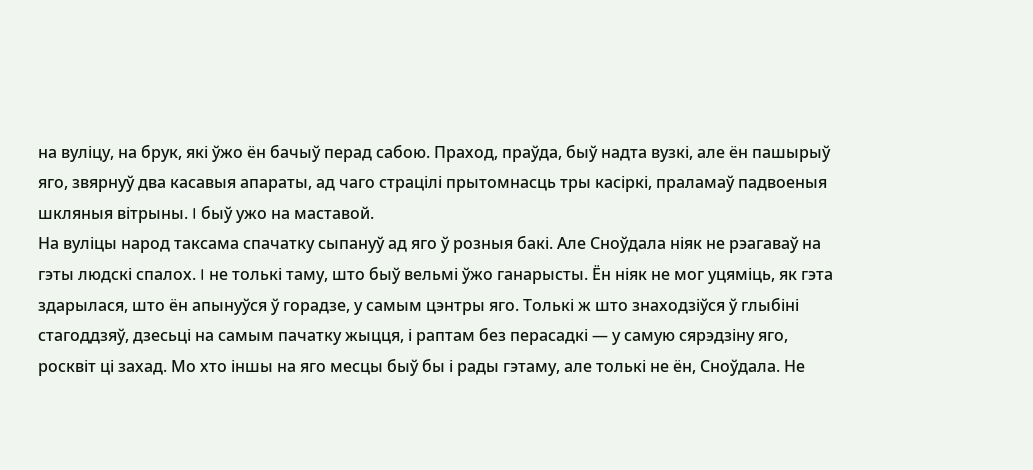на вуліцу, на брук, які ўжо ён бачыў перад сабою. Праход, праўда, быў надта вузкі, але ён пашырыў яго, звярнуў два касавыя апараты, ад чаго страцілі прытомнасць тры касіркі, праламаў падвоеныя шкляныя вітрыны. I быў ужо на маставой.
На вуліцы народ таксама спачатку сыпануў ад яго ў розныя бакі. Але Сноўдала ніяк не рэагаваў на гэты людскі спалох. I не толькі таму, што быў вельмі ўжо ганарысты. Ён ніяк не мог уцяміць, як гэта здарылася, што ён апынуўся ў горадзе, у самым цэнтры яго. Толькі ж што знаходзіўся ў глыбіні стагоддзяў, дзесьці на самым пачатку жыцця, і раптам без перасадкі — у самую сярэдзіну яго, росквіт ці захад. Мо хто іншы на яго месцы быў бы і рады гэтаму, але толькі не ён, Сноўдала. Не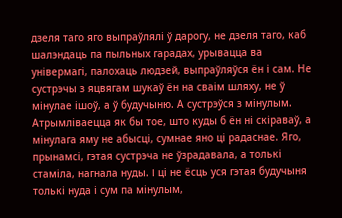дзеля таго яго выпраўлялі ў дарогу, не дзеля таго, каб шалэндаць па пыльных гарадах, урывацца ва універмагі, палохаць людзей, выпраўляўся ён і сам. Не сустрэчы з яцвягам шукаў ён на сваім шляху, не ў мінулае ішоў, а ў будучыню. А сустрэўся з мінулым. Атрымліваецца як бы тое, што куды б ён ні скіраваў, а мінулага яму не абысці, сумнае яно ці радаснае. Яго, прынамсі, гэтая сустрэча не ўзрадавала, а толькі стаміла, нагнала нуды. I ці не ёсць уся гэтая будучыня толькі нуда і сум па мінулым,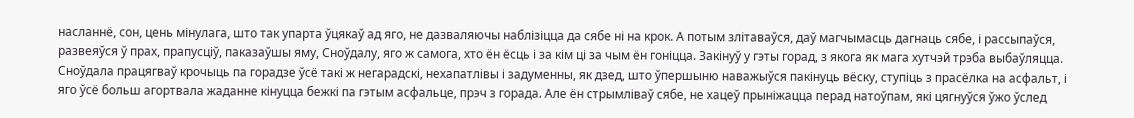насланнё, сон, цень мінулага, што так упарта ўцякаў ад яго, не дазваляючы наблізіцца да сябе ні на крок. А потым злітаваўся, даў магчымасць дагнаць сябе, і рассыпаўся, развеяўся ў прах, прапусціў, паказаўшы яму, Сноўдалу, яго ж самога, хто ён ёсць і за кім ці за чым ён гоніцца. Закінуў у гэты горад, з якога як мага хутчэй трэба выбаўляцца.
Сноўдала працягваў крочыць па горадзе ўсё такі ж негарадскі, нехапатлівы і задуменны, як дзед, што ўпершыню наважыўся пакінуць вёску, ступіць з прасёлка на асфальт, і яго ўсё больш агортвала жаданне кінуцца бежкі па гэтым асфальце, прэч з горада. Але ён стрымліваў сябе, не хацеў прыніжацца перад натоўпам, які цягнуўся ўжо ўслед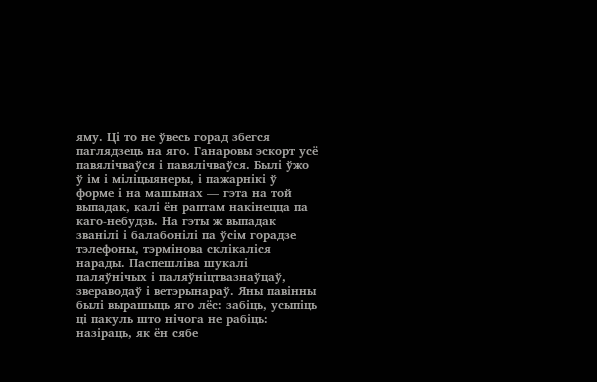яму. Ці то не ўвесь горад збегся паглядзець на яго. Ганаровы эскорт усё павялічваўся і павялічваўся. Былі ўжо ў ім і міліцыянеры, і пажарнікі ў форме і на машынах — гэта на той выпадак, калі ён раптам накінецца па каго-небудзь. На гэты ж выпадак званілі і балабонілі па ўсім горадзе тэлефоны, тэрмінова склікаліся нарады. Паспешліва шукалі паляўнічых і паляўніцтвазнаўцаў, звераводаў і ветэрынараў. Яны павінны былі вырашыць яго лёс: забіць, усыпіць ці пакуль што нічога не рабіць: назіраць, як ён сябе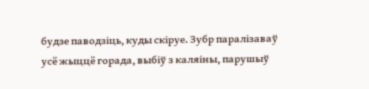будзе паводзіць, куды скіруе. Зубр паралізаваў усё жыццё горада, выбіў з каляіны, парушыў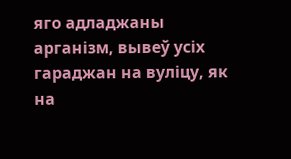яго адладжаны арганізм, вывеў усіх гараджан на вуліцу, як на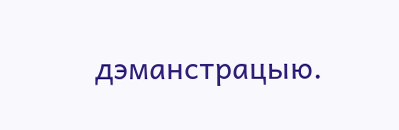дэманстрацыю.